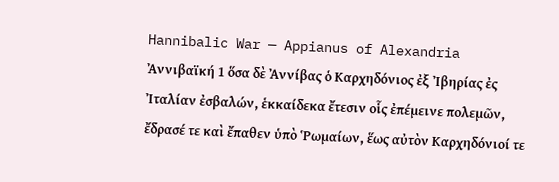Hannibalic War — Appianus of Alexandria
Ἀννιβαϊκή 1 ὅσα δὲ Ἀννίβας ὁ Καρχηδόνιος ἐξ Ἰβηρίας ἐς Ἰταλίαν ἐσβαλών, ἑκκαίδεκα ἔτεσιν οἷς ἐπέμεινε πολεμῶν, ἔδρασέ τε καὶ ἔπαθεν ὑπὸ Ῥωμαίων, ἕως αὐτὸν Καρχηδόνιοί τε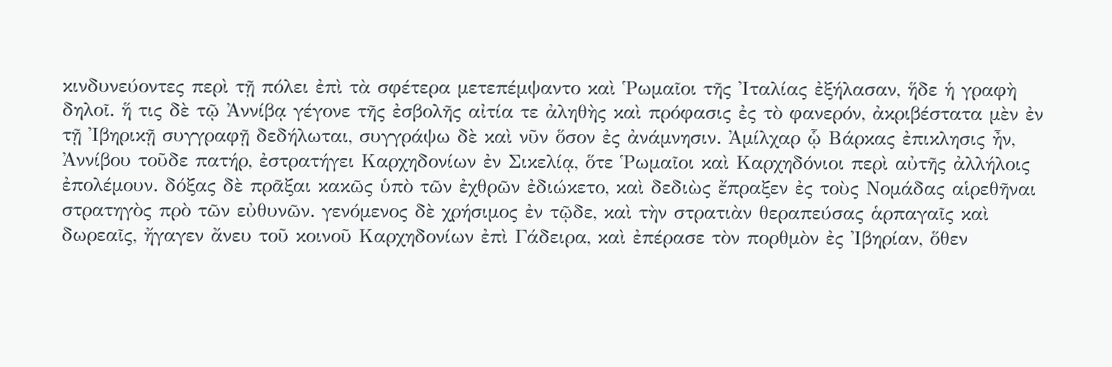κινδυνεύοντες περὶ τῇ πόλει ἐπὶ τὰ σφέτερα μετεπέμψαντο καὶ Ῥωμαῖοι τῆς Ἰταλίας ἐξήλασαν, ἥδε ἡ γραφὴ δηλοῖ. ἥ τις δὲ τῷ Ἀννίβᾳ γέγονε τῆς ἐσβολῆς αἰτία τε ἀληθὴς καὶ πρόφασις ἐς τὸ φανερόν, ἀκριβέστατα μὲν ἐν τῇ Ἰβηρικῇ συγγραφῇ δεδήλωται, συγγράψω δὲ καὶ νῦν ὅσον ἐς ἀνάμνησιν. Ἀμίλχαρ ᾧ Βάρκας ἐπικλησις ἦν, Ἀννίβου τοῦδε πατήρ, ἐστρατήγει Καρχηδονίων ἐν Σικελίᾳ, ὅτε Ῥωμαῖοι καὶ Καρχηδόνιοι περὶ αὐτῆς ἀλλήλοις ἐπολέμουν. δόξας δὲ πρᾶξαι κακῶς ὑπὸ τῶν ἐχθρῶν ἐδιώκετο, καὶ δεδιὼς ἔπραξεν ἐς τοὺς Νομάδας αἱρεθῆναι στρατηγὸς πρὸ τῶν εὐθυνῶν. γενόμενος δὲ χρήσιμος ἐν τῷδε, καὶ τὴν στρατιὰν θεραπεύσας ἁρπαγαῖς καὶ δωρεαῖς, ἤγαγεν ἄνευ τοῦ κοινοῦ Καρχηδονίων ἐπὶ Γάδειρα, καὶ ἐπέρασε τὸν πορθμὸν ἐς Ἰβηρίαν, ὅθεν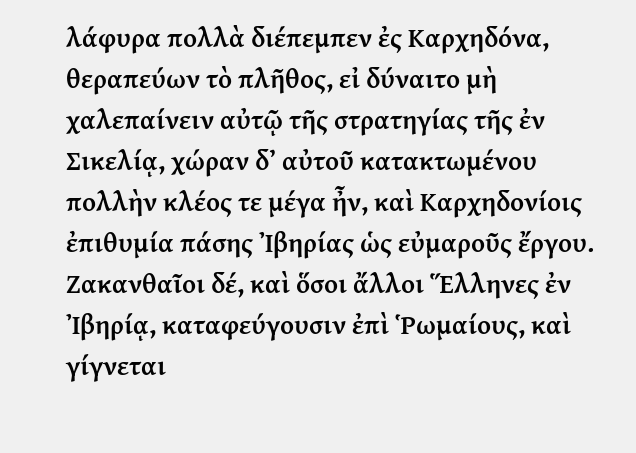λάφυρα πολλὰ διέπεμπεν ἐς Καρχηδόνα, θεραπεύων τὸ πλῆθος, εἰ δύναιτο μὴ χαλεπαίνειν αὐτῷ τῆς στρατηγίας τῆς ἐν Σικελίᾳ, χώραν δʼ αὐτοῦ κατακτωμένου πολλὴν κλέος τε μέγα ἦν, καὶ Καρχηδονίοις ἐπιθυμία πάσης Ἰβηρίας ὡς εὐμαροῦς ἔργου. Ζακανθαῖοι δέ, καὶ ὅσοι ἄλλοι Ἕλληνες ἐν Ἰβηρίᾳ, καταφεύγουσιν ἐπὶ Ῥωμαίους, καὶ γίγνεται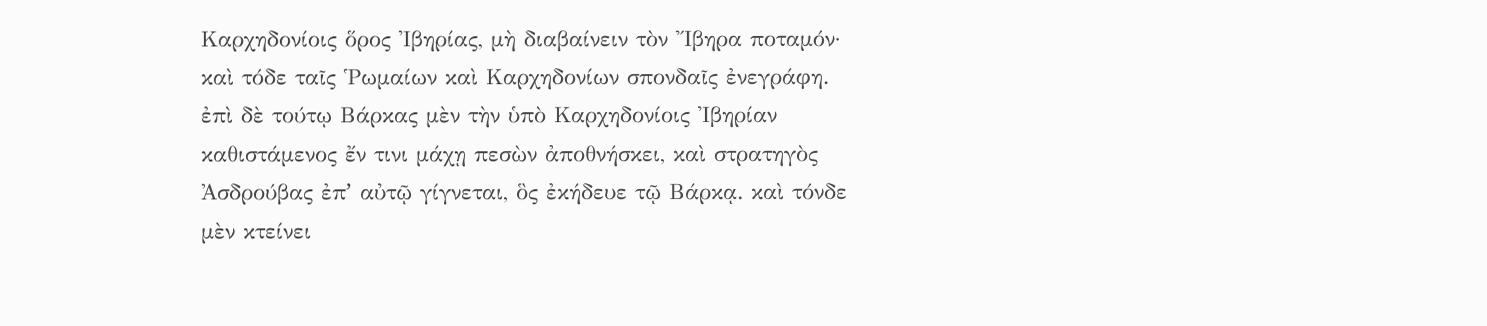Καρχηδονίοις ὅρος Ἰβηρίας, μὴ διαβαίνειν τὸν Ἴβηρα ποταμόν· καὶ τόδε ταῖς Ῥωμαίων καὶ Καρχηδονίων σπονδαῖς ἐνεγράφη. ἐπὶ δὲ τούτῳ Βάρκας μὲν τὴν ὑπὸ Καρχηδονίοις Ἰβηρίαν καθιστάμενος ἔν τινι μάχῃ πεσὼν ἀποθνήσκει, καὶ στρατηγὸς Ἀσδρούβας ἐπʼ αὐτῷ γίγνεται, ὃς ἐκήδευε τῷ Βάρκᾳ. καὶ τόνδε μὲν κτείνει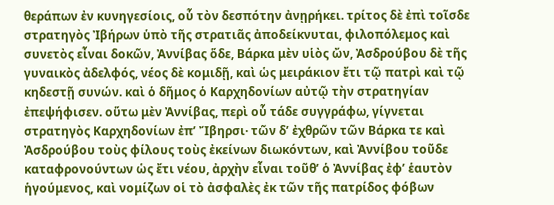θεράπων ἐν κυνηγεσίοις, οὗ τὸν δεσπότην ἀνῃρήκει. τρίτος δὲ ἐπὶ τοῖσδε στρατηγὸς Ἰβήρων ὑπὸ τῆς στρατιᾶς ἀποδείκνυται, φιλοπόλεμος καὶ συνετὸς εἶναι δοκῶν, Ἀννίβας ὅδε, Βάρκα μὲν υἱὸς ὤν, Ἀσδρούβου δὲ τῆς γυναικὸς ἀδελφός, νέος δὲ κομιδῇ, καὶ ὡς μειράκιον ἔτι τῷ πατρὶ καὶ τῷ κηδεστῇ συνών. καὶ ὁ δῆμος ὁ Καρχηδονίων αὐτῷ τὴν στρατηγίαν ἐπεψήφισεν. οὕτω μὲν Ἀννίβας, περὶ οὗ τάδε συγγράφω, γίγνεται στρατηγὸς Καρχηδονίων ἐπʼ Ἴβηρσι· τῶν δʼ ἐχθρῶν τῶν Βάρκα τε καὶ Ἀσδρούβου τοὺς φίλους τοὺς ἐκείνων διωκόντων, καὶ Ἀννίβου τοῦδε καταφρονούντων ὡς ἔτι νέου, ἀρχὴν εἶναι τοῦθʼ ὁ Ἀννίβας ἐφʼ ἑαυτὸν ἡγούμενος, καὶ νομίζων οἱ τὸ ἀσφαλὲς ἐκ τῶν τῆς πατρίδος φόβων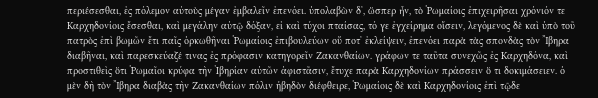περιέσεσθαι, ἐς πόλεμον αὐτοὺς μέγαν ἐμβαλεῖν ἐπενόει. ὑπολαβὼν δʼ, ὥσπερ ἦν, τὸ Ῥωμαίοις ἐπιχειρῆσαι χρόνιόν τε Καρχηδονίοις ἔσεσθαι, καὶ μεγάλην αὐτῷ δόξαν, εἰ καὶ τύχοι πταίσας, τό γε ἐγχείρημα οἴσειν, λεγόμενος δὲ καὶ ὑπὸ τοῦ πατρὸς ἐπὶ βωμῶν ἔτι παῖς ὁρκωθῆναι Ῥωμαίοις ἐπιβουλεύων οὔ ποτʼ ἐκλείψειν, ἐπενόει παρὰ τὰς σπονδὰς τὸν Ἴβηρα διαβῆναι, καὶ παρεσκεύαζέ τινας ἐς πρόφασιν κατηγορεῖν Ζακανθαίων. γράφων τε ταῦτα συνεχῶς ἐς Καρχηδόνα, καὶ προστιθεὶς ὅτι Ῥωμαῖοι κρύφα τὴν Ἰβηρίαν αὐτῶν ἀφιστᾶσιν, ἔτυχε παρὰ Καρχηδονίων πράσσειν ὅ τι δοκιμάσειεν. ὁ μὲν δὴ τὸν Ἴβηρα διαβὰς τὴν Ζακανθαίων πόλιν ἡβηδὸν διέφθειρε, Ῥωμαίοις δὲ καὶ Καρχηδονίοις ἐπὶ τῷδε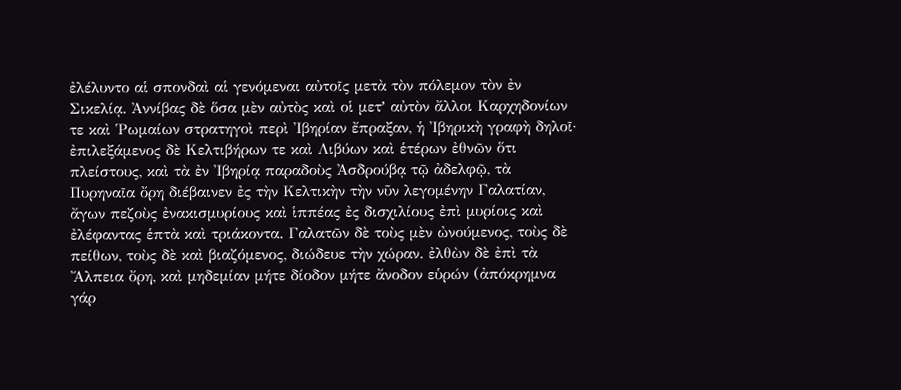ἐλέλυντο αἱ σπονδαὶ αἱ γενόμεναι αὐτοῖς μετὰ τὸν πόλεμον τὸν ἐν Σικελίᾳ. Ἀννίβας δὲ ὅσα μὲν αὐτὸς καὶ οἱ μετʼ αὐτὸν ἄλλοι Καρχηδονίων τε καὶ Ῥωμαίων στρατηγοὶ περὶ Ἰβηρίαν ἔπραξαν, ἡ Ἰβηρικὴ γραφὴ δηλοῖ· ἐπιλεξάμενος δὲ Κελτιβήρων τε καὶ Λιβύων καὶ ἑτέρων ἐθνῶν ὅτι πλείστους, καὶ τὰ ἐν Ἰβηρίᾳ παραδοὺς Ἀσδρούβᾳ τῷ ἀδελφῷ, τὰ Πυρηναῖα ὄρη διέβαινεν ἐς τὴν Κελτικὴν τὴν νῦν λεγομένην Γαλατίαν, ἄγων πεζοὺς ἐνακισμυρίους καὶ ἱππέας ἐς δισχιλίους ἐπὶ μυρίοις καὶ ἐλέφαντας ἑπτὰ καὶ τριάκοντα. Γαλατῶν δὲ τοὺς μὲν ὠνούμενος, τοὺς δὲ πείθων, τοὺς δὲ καὶ βιαζόμενος, διώδευε τὴν χώραν. ἐλθὼν δὲ ἐπὶ τὰ Ἄλπεια ὄρη, καὶ μηδεμίαν μήτε δίοδον μήτε ἄνοδον εὑρών (ἀπόκρημνα γάρ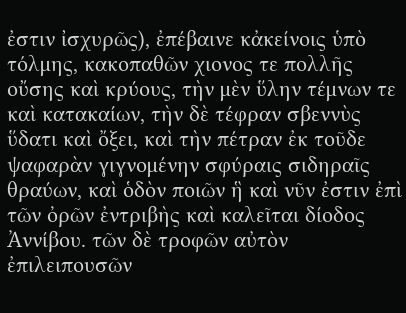ἐστιν ἰσχυρῶς), ἐπέβαινε κἀκείνοις ὑπὸ τόλμης, κακοπαθῶν χιονος τε πολλῆς οὔσης καὶ κρύους, τὴν μὲν ὕλην τέμνων τε καὶ κατακαίων, τὴν δὲ τέφραν σβεννὺς ὕδατι καὶ ὄξει, καὶ τὴν πέτραν ἐκ τοῦδε ψαφαρὰν γιγνομένην σφύραις σιδηραῖς θραύων, καὶ ὁδὸν ποιῶν ἣ καὶ νῦν ἐστιν ἐπὶ τῶν ὀρῶν ἐντριβὴς καὶ καλεῖται δίοδος Ἀννίβου. τῶν δὲ τροφῶν αὐτὸν ἐπιλειπουσῶν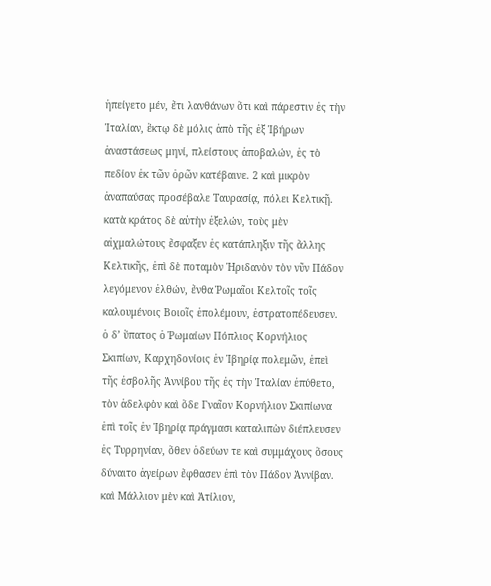ἠπείγετο μέν, ἔτι λανθάνων ὅτι καὶ πάρεστιν ἐς τὴν Ἰταλίαν, ἕκτῳ δὲ μόλις ἀπὸ τῆς ἐξ Ἰβήρων ἀναστάσεως μηνί, πλείστους ἀποβαλών, ἐς τὸ πεδίον ἐκ τῶν ὀρῶν κατέβαινε. 2 καὶ μικρὸν ἀναπαύσας προσέβαλε Ταυρασίᾳ, πόλει Κελτικῇ. κατὰ κράτος δὲ αὐτὴν ἐξελών, τοὺς μὲν αἰχμαλώτους ἔσφαξεν ἐς κατάπληξιν τῆς ἄλλης Κελτικῆς, ἐπὶ δὲ ποταμὸν Ἠριδανὸν τὸν νῦν Πάδον λεγόμενον ἐλθών, ἔνθα Ῥωμαῖοι Κελτοῖς τοῖς καλουμένοις Βοιοῖς ἐπολέμουν, ἐστρατοπέδευσεν. ὁ δʼ ὕπατος ὁ Ῥωμαίων Πόπλιος Κορνήλιος Σκιπίων, Καρχηδονίοις ἐν Ἰβηρίᾳ πολεμῶν, ἐπεὶ τῆς ἐσβολῆς Ἀννίβου τῆς ἐς τὴν Ἰταλίαν ἐπύθετο, τὸν ἀδελφὸν καὶ ὅδε Γναῖον Κορνήλιον Σκιπίωνα ἐπὶ τοῖς ἐν Ἰβηρίᾳ πράγμασι καταλιπὼν διέπλευσεν ἐς Τυρρηνίαν, ὅθεν ὁδεύων τε καὶ συμμάχους ὅσους δύναιτο ἀγείρων ἔφθασεν ἐπὶ τὸν Πάδον Ἀννίβαν. καὶ Μάλλιον μὲν καὶ Ἀτίλιον,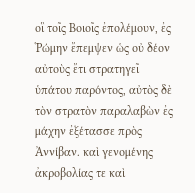οἳ τοῖς Βοιοῖς ἐπολέμουν, ἐς Ῥώμην ἔπεμψεν ὡς οὐ δέον αὐτοὺς ἔτι στρατηγεῖ ὑπάτου παρόντος, αὐτὸς δὲ τὸν στρατὸν παραλαβὼν ἐς μάχην ἐξέτασσε πρὸς Ἀννίβαν. καὶ γενομένης ἀκροβολίας τε καὶ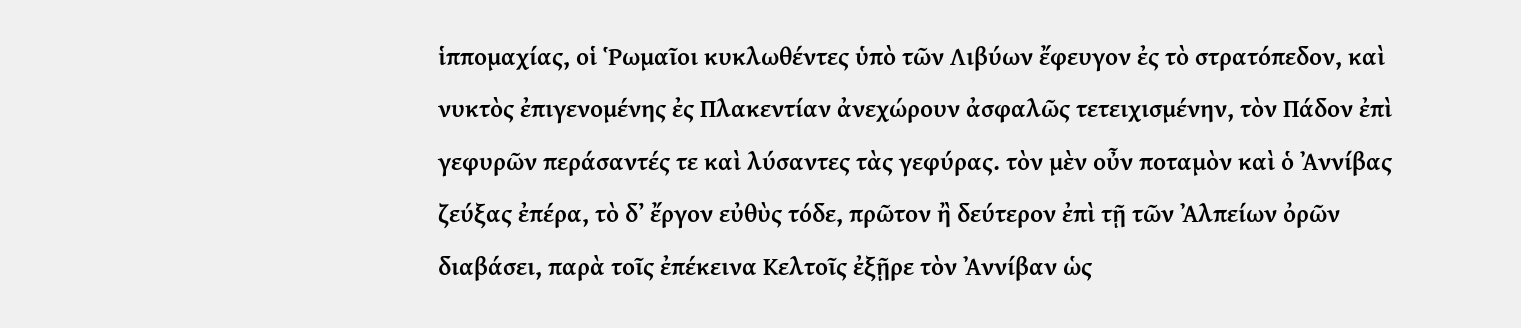ἱππομαχίας, οἱ Ῥωμαῖοι κυκλωθέντες ὑπὸ τῶν Λιβύων ἔφευγον ἐς τὸ στρατόπεδον, καὶ νυκτὸς ἐπιγενομένης ἐς Πλακεντίαν ἀνεχώρουν ἀσφαλῶς τετειχισμένην, τὸν Πάδον ἐπὶ γεφυρῶν περάσαντές τε καὶ λύσαντες τὰς γεφύρας. τὸν μὲν οὖν ποταμὸν καὶ ὁ Ἀννίβας ζεύξας ἐπέρα, τὸ δʼ ἔργον εὐθὺς τόδε, πρῶτον ἢ δεύτερον ἐπὶ τῇ τῶν Ἀλπείων ὀρῶν διαβάσει, παρὰ τοῖς ἐπέκεινα Κελτοῖς ἐξῇρε τὸν Ἀννίβαν ὡς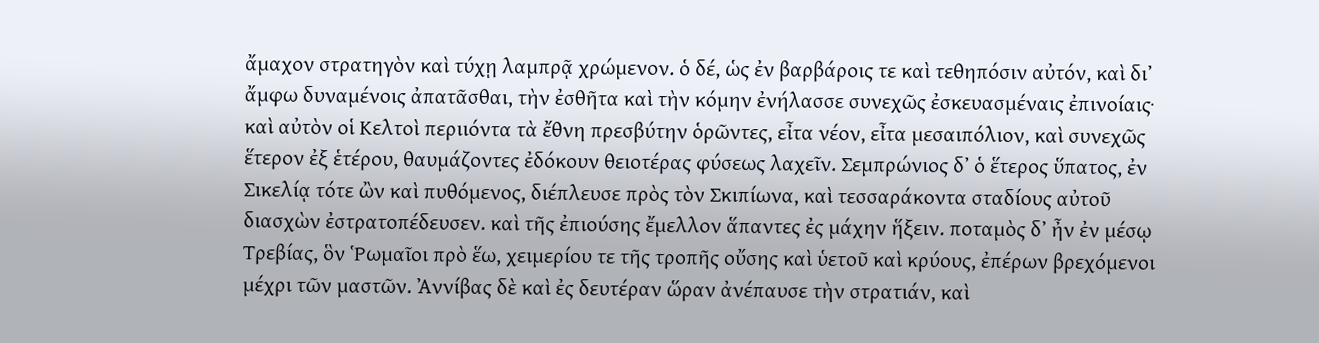ἄμαχον στρατηγὸν καὶ τύχῃ λαμπρᾷ χρώμενον. ὁ δέ, ὡς ἐν βαρβάροις τε καὶ τεθηπόσιν αὐτόν, καὶ διʼ ἄμφω δυναμένοις ἀπατᾶσθαι, τὴν ἐσθῆτα καὶ τὴν κόμην ἐνήλασσε συνεχῶς ἐσκευασμέναις ἐπινοίαις· καὶ αὐτὸν οἱ Κελτοὶ περιιόντα τὰ ἔθνη πρεσβύτην ὁρῶντες, εἶτα νέον, εἶτα μεσαιπόλιον, καὶ συνεχῶς ἕτερον ἐξ ἑτέρου, θαυμάζοντες ἐδόκουν θειοτέρας φύσεως λαχεῖν. Σεμπρώνιος δʼ ὁ ἕτερος ὕπατος, ἐν Σικελίᾳ τότε ὢν καὶ πυθόμενος, διέπλευσε πρὸς τὸν Σκιπίωνα, καὶ τεσσαράκοντα σταδίους αὐτοῦ διασχὼν ἐστρατοπέδευσεν. καὶ τῆς ἐπιούσης ἔμελλον ἅπαντες ἐς μάχην ἥξειν. ποταμὸς δʼ ἦν ἐν μέσῳ Τρεβίας, ὃν Ῥωμαῖοι πρὸ ἕω, χειμερίου τε τῆς τροπῆς οὔσης καὶ ὑετοῦ καὶ κρύους, ἐπέρων βρεχόμενοι μέχρι τῶν μαστῶν. Ἀννίβας δὲ καὶ ἐς δευτέραν ὥραν ἀνέπαυσε τὴν στρατιάν, καὶ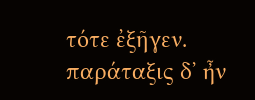τότε ἐξῆγεν. παράταξις δʼ ἦν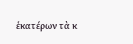ἑκατέρων τὰ κ